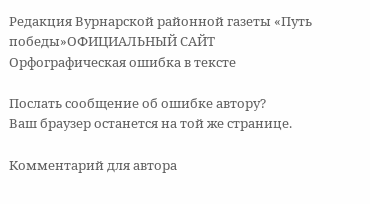Редакция Вурнарской районной газеты «Путь победы»ОФИЦИАЛЬНЫЙ САЙТ
Орфографическая ошибка в тексте

Послать сообщение об ошибке автору?
Ваш браузер останется на той же странице.

Комментарий для автора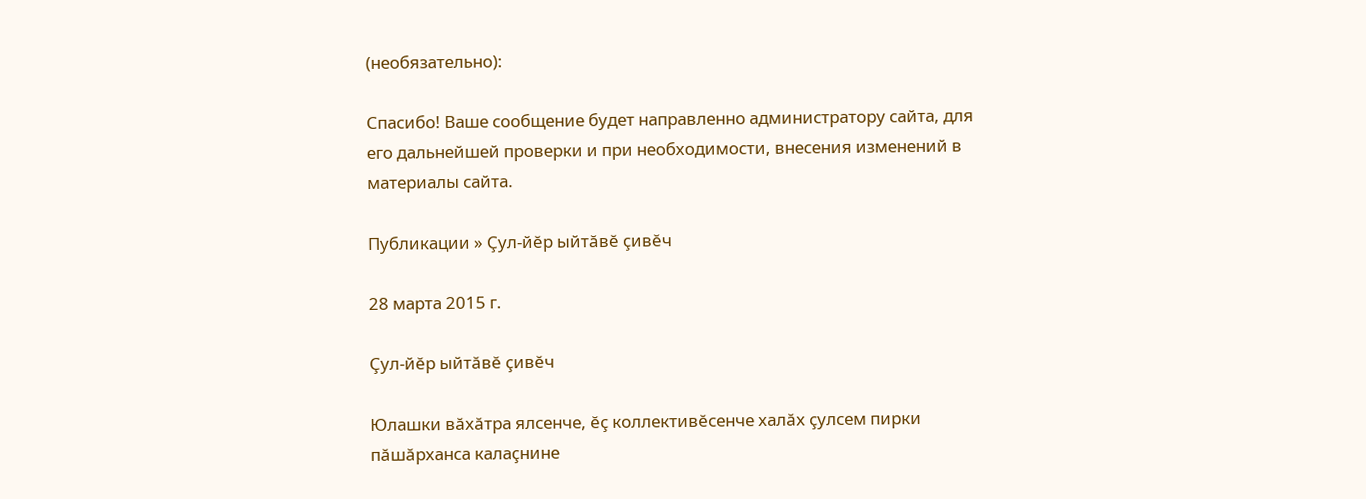(необязательно):

Спасибо! Ваше сообщение будет направленно администратору сайта, для его дальнейшей проверки и при необходимости, внесения изменений в материалы сайта.

Публикации » Çул-йĕр ыйтăвĕ çивĕч

28 марта 2015 г.

Çул-йĕр ыйтăвĕ çивĕч

Юлашки вăхăтра ялсенче, ĕç коллективĕсенче халăх çулсем пирки пăшăрханса калаçнине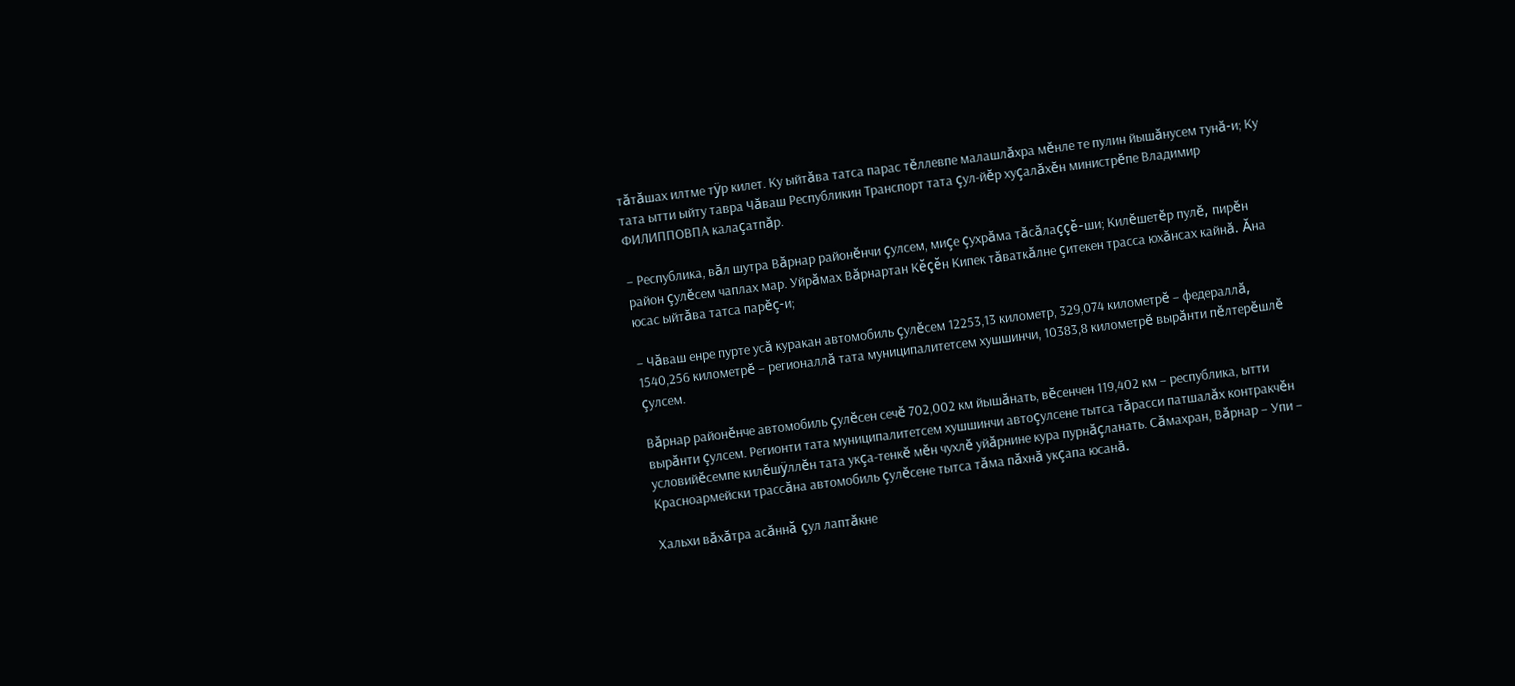тăтăшах илтме тÿр килет. Ку ыйтăва татса парас тĕллевпе малашлăхра мĕнле те пулин йышăнусем тунă-и; Ку тата ытти ыйту тавра Чăваш Республикин Транспорт тата çул-йĕр хуçалăхĕн министрĕпе Владимир ФИЛИППОВПА калаçатпăр.

– Республика, вăл шутра Вăрнар районĕнчи çулсем, миçе çухрăма тăсăлаççĕ-ши; Килĕшетĕр пулĕ, пирĕн район çулĕсем чаплах мар. Уйрăмах Вăрнартан Кĕçĕн Кипек тăваткăлне çитекен трасса юхăнсах кайнă. Ăна юсас ыйтăва татса парĕç-и;

– Чăваш енре пурте усă куракан автомобиль çулĕсем 12253,13 километр, 329,074 километрĕ – федераллă, 1540,256 километрĕ – регионаллă тата муниципалитетсем хушшинчи, 10383,8 километрĕ вырăнти пĕлтерĕшлĕ çулсем.

Вăрнар районĕнче автомобиль çулĕсен сечĕ 702,002 км йышăнать, вĕсенчен 119,402 км – республика, ытти вырăнти çулсем. Регионти тата муниципалитетсем хушшинчи автоçулсене тытса тăрасси патшалăх контракчĕн условийĕсемпе килĕшÿллĕн тата укçа-тенкĕ мĕн чухлĕ уйăрнине кура пурнăçланать. Сăмахран, Вăрнар – Упи – Красноармейски трассăна автомобиль çулĕсене тытса тăма пăхнă укçапа юсанă.

Хальхи вăхăтра асăннă çул лаптăкне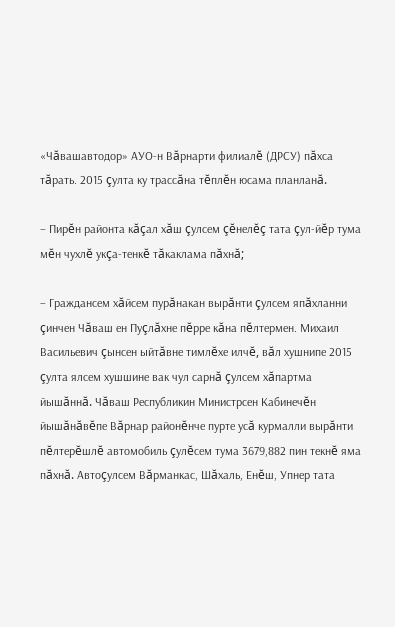«Чăвашавтодор» АУО-н Вăрнарти филиалĕ (ДРСУ) пăхса тăрать. 2015 çулта ку трассăна тĕплĕн юсама планланă.

– Пирĕн районта кăçал хăш çулсем çĕнелĕç тата çул-йĕр тума мĕн чухлĕ укçа-тенкĕ тăкаклама пăхнă;

– Граждансем хăйсем пурăнакан вырăнти çулсем япăхланни çинчен Чăваш ен Пуçлăхне пĕрре кăна пĕлтермен. Михаил Васильевич çынсен ыйтăвне тимлĕхе илчĕ, вăл хушнипе 2015 çулта ялсем хушшине вак чул сарнă çулсем хăпартма йышăннă. Чăваш Республикин Министрсен Кабинечĕн йышăнăвĕпе Вăрнар районĕнче пурте усă курмалли вырăнти пĕлтерĕшлĕ автомобиль çулĕсем тума 3679,882 пин текнĕ яма пăхнă. Автоçулсем Вăрманкас, Шăхаль, Енĕш, Упнер тата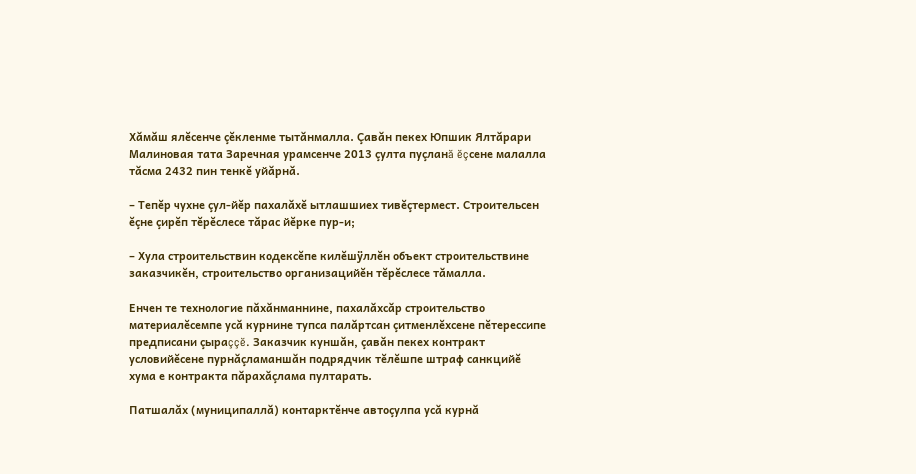Хăмăш ялĕсенче çĕкленме тытăнмалла. Çавăн пекех Юпшик Ялтăрари Малиновая тата Заречная урамсенче 2013 çулта пуçланă ĕçсене малалла тăсма 2432 пин тенкĕ уйăрнă.

– Тепĕр чухне çул-йĕр пахалăхĕ ытлашшиех тивĕçтермест. Строительсен ĕçне çирĕп тĕрĕслесе тăрас йĕрке пур-и;

– Хула строительствин кодексĕпе килĕшÿллĕн объект строительствине заказчикĕн, строительство организацийĕн тĕрĕслесе тăмалла.

Енчен те технологие пăхăнманнине, пахалăхсăр строительство материалĕсемпе усă курнине тупса палăртсан çитменлĕхсене пĕтерессипе предписани çыраççĕ. Заказчик куншăн, çавăн пекех контракт условийĕсене пурнăçламаншăн подрядчик тĕлĕшпе штраф санкцийĕ хума е контракта пăрахăçлама пултарать.

Патшалăх (муниципаллă) контарктĕнче автоçулпа усă курнă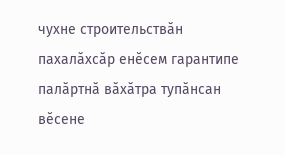чухне строительствăн пахалăхсăр енĕсем гарантипе палăртнă вăхăтра тупăнсан вĕсене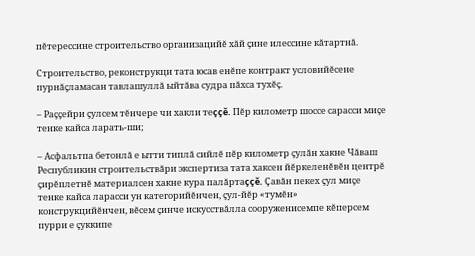пĕтерессине строительство организацийĕ хăй çине илессине кăтартнă.

Строительство, реконструкци тата юсав енĕпе контракт условийĕсене пурнăçламасан тавлашуллă ыйтăва судра пăхса тухĕç.

– Раççейри çулсем тĕнчере чи хакли теççĕ. Пĕр километр шоссе сарасси миçе тенке кайса ларать-ши;

– Асфальтпа бетонлă е ытти типлă сийлĕ пĕр километр çулăн хакне Чăваш Республикин строительствăри экспертиза тата хаксен йĕркеленĕвĕн центрĕ çирĕплетнĕ материалсен хакне кура палăртаççĕ. Çавăн пекех çул миçе тенке кайса ларасси ун категорийĕнчен, çул-йĕр «тумĕн» конструкцийĕнчен, вĕсем çинче искусствăлла сооруженисемпе кĕперсем пурри е çуккипе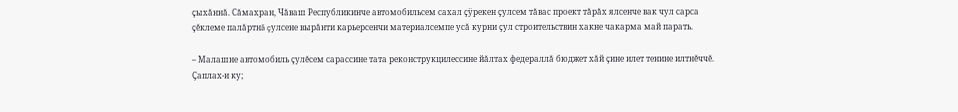çыхăннă. Сăмахран, Чăваш Республикинче автомобильсем сахал çÿрекен çулсем тăвас проект тăрăх ялсенче вак чул сарса çĕклеме палăртнă çулсене вырăнти карьерсенчи материалсемпе усă курни çул строительствин хакне чакарма май парать.

– Малашне автомобиль çулĕсем сарассине тата реконструкцилессине йăлтах федераллă бюджет хăй çине илет тенине илтнĕччĕ. Çаплах-и ку;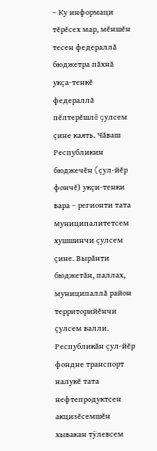– Ку информаци тĕрĕсех мар, мĕншĕн тесен федераллă бюджетра пăхнă укçа-тенкĕ федераллă пĕлтерĕшлĕ çулсем çине каять. Чăваш Республикин бюджечĕн (çул-йĕр фончĕ) укçи-тенки вара – регионти тата муниципалитетсем хушшинчи çулсем çине. Вырăнти бюджетăн, паллах, муниципаллă район территорийĕнчи çулсем валли. Республикăн çул-йĕр фондне транспорт налукĕ тата нефтепродуктсен акцизĕсемшĕн хывакан тÿлевсем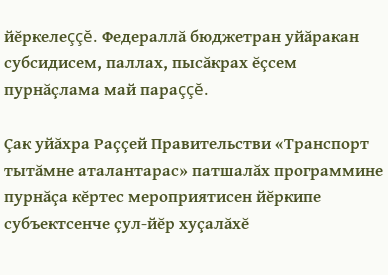йĕркелеççĕ. Федераллă бюджетран уйăракан субсидисем, паллах, пысăкрах ĕçсем пурнăçлама май параççĕ.

Çак уйăхра Раççей Правительстви «Транспорт тытăмне аталантарас» патшалăх программине пурнăçа кĕртес мероприятисен йĕркипе субъектсенче çул-йĕр хуçалăхĕ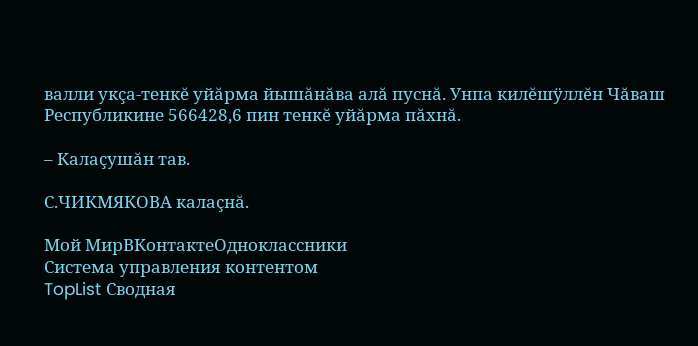валли укçа-тенкĕ уйăрма йышăнăва алă пуснă. Унпа килĕшÿллĕн Чăваш Республикине 566428,6 пин тенкĕ уйăрма пăхнă.

– Калаçушăн тав.

С.ЧИКМЯКОВА калаçнă.

Мой МирВКонтактеОдноклассники
Система управления контентом
TopList Сводная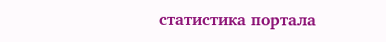статистика портала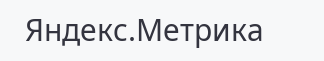Яндекс.Метрика